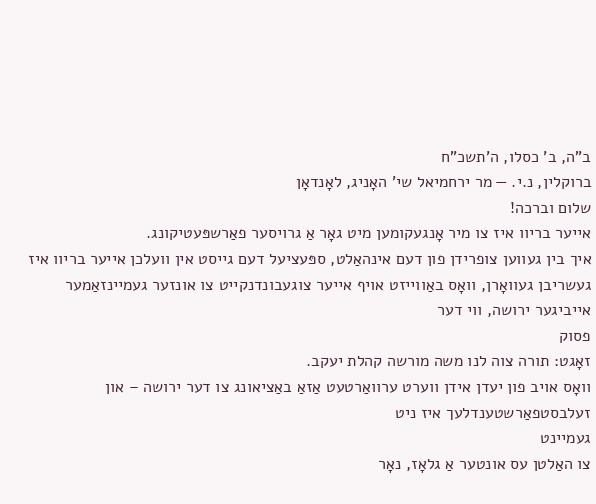ב"ה, ב' כסלו, ה'תשכ"ח
ברוקלין, נ.י. — מר ירחמיאל שי' האָניג, לאָנדאָן
שלום וברכה!
אייער בריוו איז צו מיר אָנגעקומען מיט גאָר אַ גרויסער פאַרשפּעטיקונג.
איך בין געווען צופרידן פון דעם אינהאַלט, ספּעציעל דעם גייסט אין וועלכן אייער בריוו איז געשריבן געוואָרן, וואָס באַווייזט אויף אייער צוגעבונדנקייט צו אונזער געמיינזאַמער אייביגער ירושה, ווי דער
פסוק
זאָגט: תורה צוה לנו משה מורשה קהלת יעקב.
וואָס אויב פון יעדן אידן ווערט ערוואַרטעט אַזאַ באַציאונג צו דער ירושה – און זעלבסטפאַרשטענדלעך איז ניט
געמיינט
צו האַלטן עס אונטער אַ גלאָז, נאָר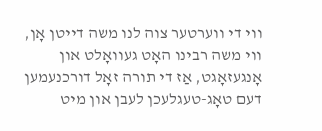ווי די ווערטער צוה לנו משה דייטן אָן, ווי משה רבינו האָט געוואָלט און אָנגעזאָגט, אַז די תורה זאָל דורכנעמען דעם טאָג-טעגלעכן לעבן און מיט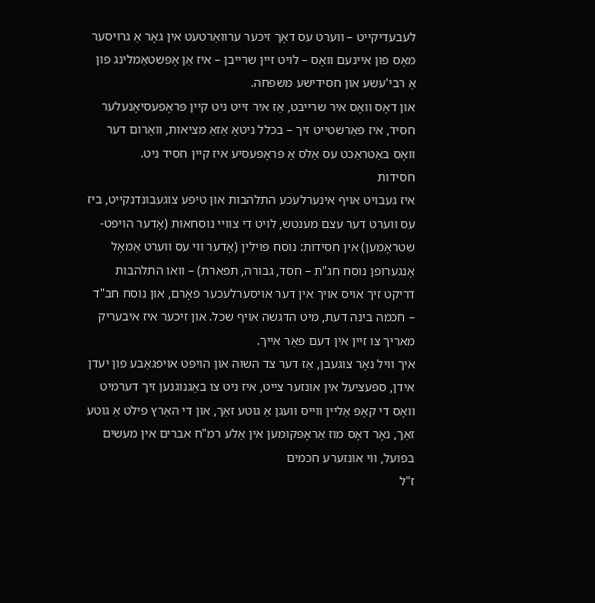לעבעדיקייט – ווערט עס דאָך זיכער ערוואַרטעט אין גאָר אַ גרויסער מאָס פון איינעם וואָס – לויט זיין שרייבן – איז אַן אָפּשטאַמלינג פון אַ רבי'עשע און חסידישע משפחה.
און דאָס וואָס איר שרייבט, אַז איר זייט ניט קיין פּראָפעסיאָנעלער חסיד, איז פאַרשטייט זיך – בכלל ניטאָ אַזאַ מציאות, וואָרום דער וואָס באַטראַכט עס אַלס אַ פּראָפעסיע איז קיין חסיד ניט.
חסידות
איז געבויט אויף אינערלעכע התלהבות און טיפע צוגעבונדנקייט, ביז עס ווערט דער עצם מענטש, לויט די צוויי נוסחאות (אָדער הויפּט-שטראָמען) אין חסידות: נוסח פּוילין (אָדער ווי עס ווערט אַמאָל אָנגערופן נוסח חג"ת – חסד, גבורה, תפארת) – וואו התלהבות דריקט זיך אויס אויך אין דער אויסערלעכער פאָרם, און נוסח חב"ד – חכמה בינה דעת, מיט הדגשה אויף שכל. און זיכער איז איבעריק מאריך צו זיין אין דעם פאַר אייך.
איך וויל נאָר צוגעבן, אַז דער צד השוה און הויפּט אויפגאַבע פון יעדן אידן, ספּעציעל אין אונזער צייט, איז ניט צו באַגנוגנען זיך דערמיט וואָס די קאָפּ אַליין ווייס וועגן אַ גוטע זאַך, און די האַרץ פילט אַ גוטע זאַך, נאָר דאָס מוז אַראָפּקומען אין אַלע רמ"ח אברים אין מעשים בפועל, ווי אונזערע חכמים
ז"ל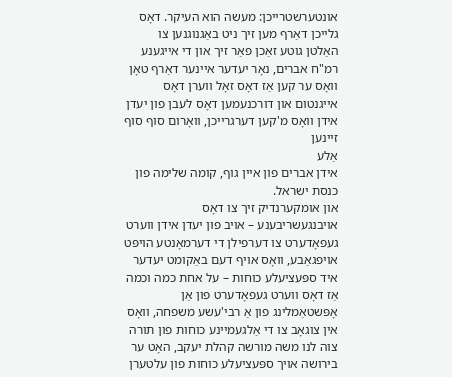אונטערשטרייכן: מעשה הוא העיקר. דאָס גלייכן דאַרף מען זיך ניט באַגנוגנען צו האַלטן גוטע זאַכן פאַר זיך און די אייגענע רמ"ח אברים, נאָר יעדער איינער דאַרף טאָן וואָס ער קען אַז דאָס זאָל ווערן דאָס אייגנטום און דורכנעמען דאָס לעבן פון יעדן אידן וואָס מ'קען דערגרייכן, וואָרום סוף סוף זיינען
אַלע
אידן אברים פון איין גוף, קומה שלימה פון כנסת ישראל.
און אומקערנדיק זיך צו דאָס אויבנגעשריבענע – אויב פון יעדן אידן ווערט געפאָדערט צו דערפילן די דערמאָנטע הויפּט אויפגאַבע, וואָס אויף דעם באַקומט יעדער איד ספּעציעלע כוחות – על אחת כמה וכמה אַז דאָס ווערט געפאָדערט פון אַן אָפּשטאַמלינג פון אַ רבי'עשע משפחה, וואָס אין צוגאָב צו די אַלגעמיינע כוחות פון תורה צוה לנו משה מורשה קהלת יעקב, האָט ער בירושה אויך ספּעציעלע כוחות פון עלטערן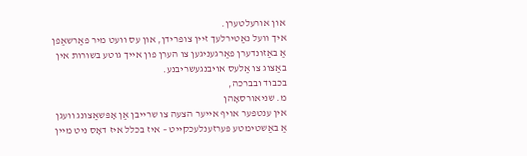און אורעלטערן.
איך וועל נאַטירלעך זיין צופרידן, און עס וועט מיר פאַרשאַפן אַ באַזונדערן פאַרגעניגען צו הערן פון אייך גוטע בשורות אין באַצוג צו אַלעס אויבנגעשריבנע.
בכבוד ובברכה,
מ. שניאורסאָהן
אין ענטפער אויף אייער הצעה צו שרייבן אַן אָפּשאַצונג וועגן אַ באַשטימטע פּערזענלעכקייט – איז בכלל איז דאָס ניט מיין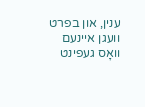ענין, און בפרט וועגן איינעם וואָס געפינט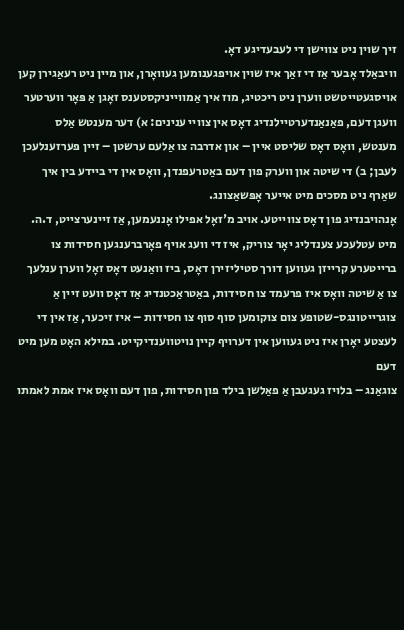זיך שוין ניט צווישן די לעבעדיגע דאָ.
וויבאַלד אָבער אַז די זאַך איז שוין אויפגענומען געוואָרן, און מיין ניט רעאַגירן קען אויסגעטייטשט ווערן ניט ריכטיג, מוז איך אַמווייניקסטענס זאָגן אַ פּאָר ווערטער וועגן דעם, פאַנאַנדערטיילנדיג דאָס אין צוויי ענינים: א) דער מענטש אַלס מענטש, וואָס דאָס שליסט איין – און אדרבה צו אַלעם ערשטן – זיין פּערזענלעכן לעבן; ב) די שיטה און ווערק פון דעם באַטרעפנדן, וואָס אין די ביידע בין איך שאַרף ניט מסכים מיט אייער אָפּשאַצונג.
אָנהויבנדיג פון דאָס צווייטע. אויב מ'זאָל אפילו אָננעמען, אַז זיינערצייט, ד.ה. מיט עטלעכע צענדליג יאָר צוריק, איז די וועג אויף פאָרברענגען חסידות צו ברייטערע קרייזן געווען דורך סטיליזירן דאָס, ביז וואַנעט דאָס זאָל ווערן ענלעך צו אַ שיטה וואָס איז פרעמד צו חסידות, באַטראַכטנדיג אַז דאָס וועט זיין אַ צוגרייטונגס-שטופע צום צוקומען סוף סוף צו חסידות – איז זיכער, אַז אין די לעצטע יאָרן איז ניט געווען אין דערויף קיין נויטווענדיקייט. במילא האָט מען מיט
דעם
צוגאַנג – בלויז געגעבן אַ פאַלשן בילד פון חסידות, פון דעם וואָס איז אמת לאמתו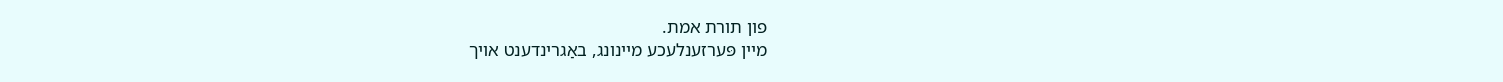פון תורת אמת.
מיין פּערזענלעכע מיינונג, באַגרינדענט אויך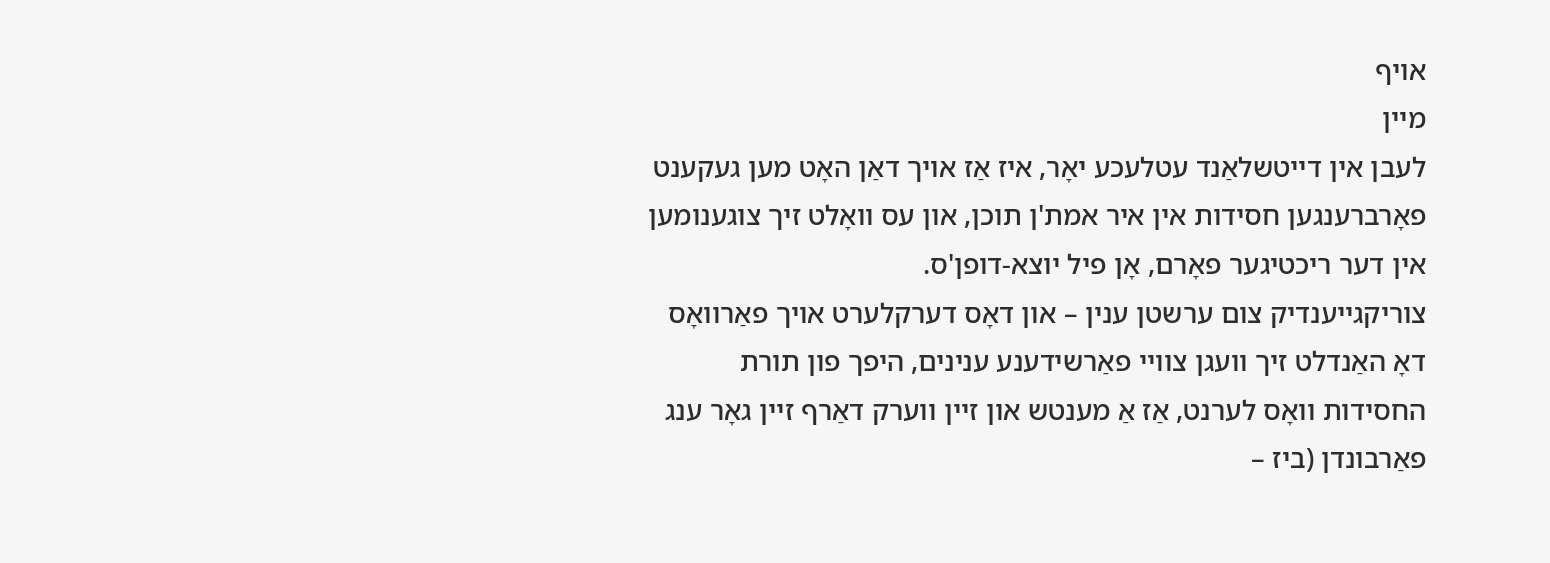אויף
מיין
לעבן אין דייטשלאַנד עטלעכע יאָר, איז אַז אויך דאַן האָט מען געקענט פאָרברענגען חסידות אין איר אמת'ן תוכן, און עס וואָלט זיך צוגענומען אין דער ריכטיגער פאָרם, אָן פיל יוצא-דופן'ס.
צוריקגייענדיק צום ערשטן ענין – און דאָס דערקלערט אויך פאַרוואָס דאָ האַנדלט זיך וועגן צוויי פאַרשידענע ענינים, היפך פון תורת החסידות וואָס לערנט, אַז אַ מענטש און זיין ווערק דאַרף זיין גאָר ענג פאַרבונדן (ביז –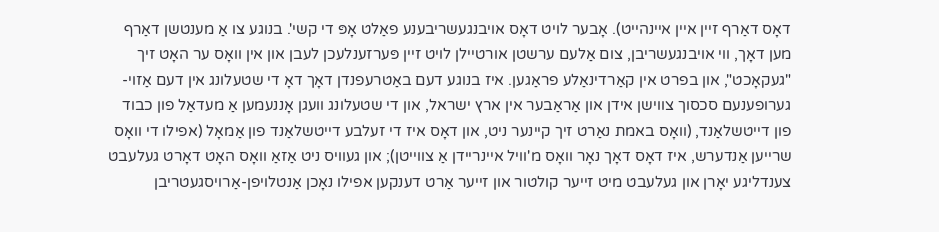דאָס דאַרף זיין איין איינהייט). אָבער לויט דאָס אויבנגעשריבענע פאַלט אָפּ די קשי'. בנוגע צו אַ מענטשן דאַרף מען דאָך, ווי אויבנגעשריבן, צום אַלעם ערשטן אורטיילן לויט זיין פּערזענלעכן לעבן און אין וואָס ער האָט זיך "געקאָכט", און בפרט אין קאַרדינאַלע פראַגען. איז בנוגע דעם באַטרעפנדן דאָך דאָ די שטעלונג אין דעם אַזוי-גערופענעם סכסוך צווישן אידן און אַראַבער אין ארץ ישראל, און די שטעלונג וועגן אָננעמען אַ מעדאַל פון כבוד פון דייטשלאַנד, (וואָס באמת נאַרט זיך קיינער ניט, און דאָס איז די זעלבע דייטשלאַנד פון אַמאָל (אפילו די וואָס שרייען אַנדערש, איז דאָס דאָך נאָר וואָס מ'וויל איינריידן אַ צווייטן); און געוויס ניט אַזאַ וואָס האָט דאָרט געלעבט צענדליגע יאָרן און געלעבט מיט זייער קולטור און זייער אַרט דענקען אפילו נאָכן אַנטלויפן-אַרויסגעטריבן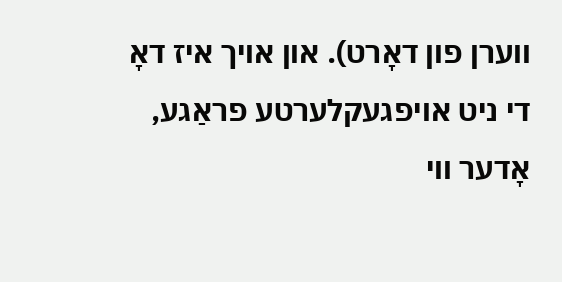ווערן פון דאָרט). און אויך איז דאָ די ניט אויפגעקלערטע פראַגע, אָדער ווי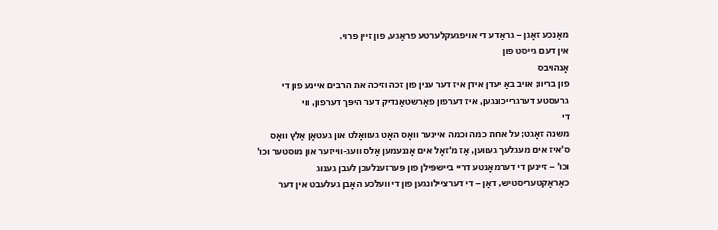מאַנכע זאָגן – גראַדע די אויפגעקלערטע פראַגע, פון זיין פרוי.
אין דעם גייסט פון
אָנהויבס
פון בריוו; אויב באַ יעדן אידן איז דער ענין פון זכה וזיכה את הרבים איינע פון די גרעסטע דערגרייכונגען, איז דערפון פאַרשטאַנדיק דער היפּך דערפון, ווי
די
משנה זאָגט; על אחת כמה וכמה איינער וואָס האָט געוואָלט און געטאָן אַלץ וואָס ס'איז אים מעגלעך געווען, אַז מ'זאָל אים אָננעמען אַלס וועג-ווייזער און מוסטער וכו' וכו' – זיינען די דערמאָנטע דריי ביישפּילן פון פּערזענלעכן לעבן גענוג כאַראַקטעריסטיש, דאַן – די דערציילונגען פון די וועלכע האָבן געלעבט אין דער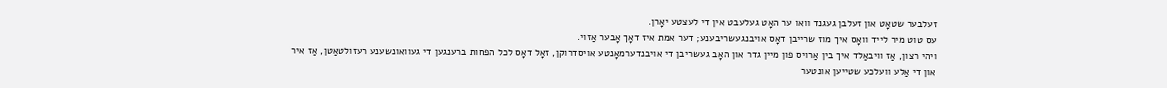זעלבער שטאָט און זעלבן געגנד וואו ער האָט געלעבט אין די לעצטע יאָרן.
עס טוט מיר לייד וואָס איך מוז שרייבן דאָס אויבנגעשריבענע; דער אמת איז דאָך אָבער אַזוי.
ויהי רצון, אַז וויבאַלד איך בין אַרויס פון מיין גדר און האָב געשריבן די אויבנדערמאָנטע אויסדרוקן, זאָל דאָס לכל הפחות ברענגען די געוואונשענע רעזולטאַטן, אַז איר און די אַלע וועלכע שטייען אונטער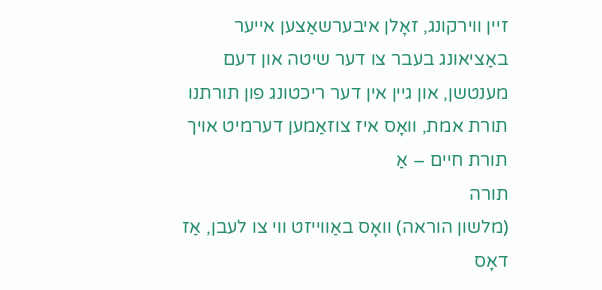זיין ווירקונג, זאָלן איבערשאַצען אייער באַציאונג בעבר צו דער שיטה און דעם מענטשן, און גיין אין דער ריכטונג פון תורתנו תורת אמת, וואָס איז צוזאַמען דערמיט אויך תורת חיים – אַ
תורה
(מלשון הוראה) וואָס באַווייזט ווי צו לעבן, אַז דאָס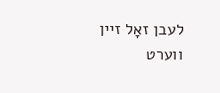לעבן זאָל זיין ווערט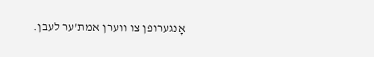אָנגערופן צו ווערן אמת'ער לעבן.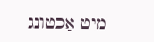מיט אַכטונג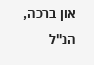און ברכה,
הנ"ל